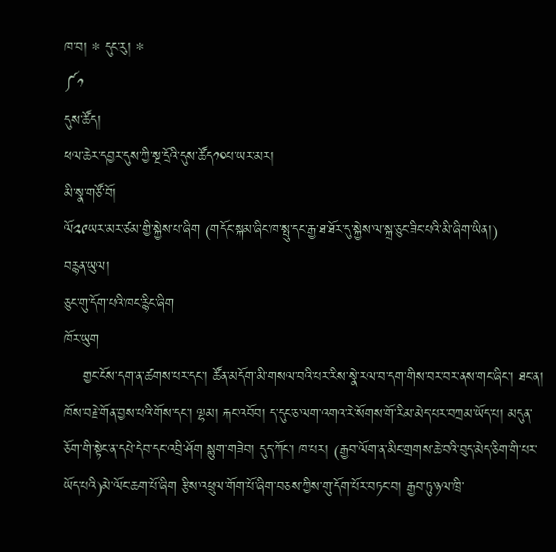ཁ་བ། * དུང་རུ། *
༼༡
དུས་ཚོད།
ཕལ་ཆེར་དབྱར་དུས་ཀྱི་སྔ་དྲོའི་དུས་ཚོད༡༠པ་ཡར་མར།
མི་སྣ་གཙོ་བོ།
ལོ༢༩ཡར་མར་ཙམ་གྱི་སྐྱེས་པ་ཞིག (གདོང་སྐམ་ཞིང་ཁ་སྤུ་དང་རྒྱ་ཐ་ཐོར་དུ་སྐྱེས་ལ་སྐྲ་ཅུང་ཟིང་པའི་མི་ཞིག་ཡིན།)
བརྙན་ཡུལ།
ཅུང་གུ་དོག་པའི་ཁང་རྙིང་ཞིག
ཁོར་ཡུག
    གྱང་ངོས་དག་ན་ཚགས་པར་དང་། ཚོན་མདོག་མི་གསལ་བའི་པར་རིས་སྣེ་རལ་བ་དག་གིས་བར་བར་ནས་གང་ཞིང་། ཐང་ན། ཁོས་བརྗེ་གོན་བྱས་པའི་གོས་དང་། ལྷམ། རྐང་འབོབ། ད་དུང་ཅ་ལག་འགའ་རེ་སོགས་གོ་རིམ་མེད་པར་བཀྲམ་ཡོད་པ། མདུན་ཅོག་གི་སྟེང་ན་དཔེ་དེབ་དང་འབྲི་ཤོག སྙུག་གཟེབ། དུད་ཀོང་། ཁ་པར། (རྒྱབ་ལོག་ན་མིང་གྲགས་ཆེ་བའི་བུད་མེད་ཅིག་གི་པར་ཡོད་པའི)མེ་ལོང་ཆག་པོ་ཞིག རྩིས་འཕྲུལ་གོག་པོ་ཞིག་བཅས་ཀྱིས་གུ་དོག་པོར་བཏང་བ། རྒྱབ་ཏུ་ཉལ་ཁྲི་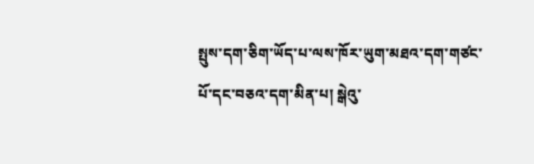སྤུས་དག་ཅིག་ཡོད་པ་ལས་ཁོར་ཡུག་མཐའ་དག་གཙང་པོ་དང་བཅའ་དག་མིན་པ། སྒེའུ་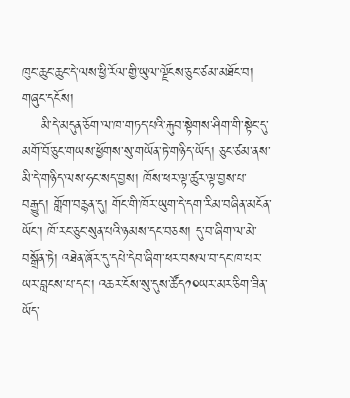ཁུང་ཆུང་ཆུང་དེ་ལས་ཕྱི་རོལ་གྱི་ཡུལ་ལྗོངས་ཅུང་ཙམ་མཐོང་བ།
གཞུང་དངོས།
    མི་དེ་མདུན་ཅོག་ལ་ཁ་གཏད་པའི་རྐུབ་སྟེགས་ཤིག་གི་སྟེང་དུ་མགོ་བོ་ཅུང་གཡས་ཕྱོགས་སུ་གཡོན་ཏེ་གཉིད་ཡོད། ཅུང་ཙམ་ནས་མི་དེ་གཉིད་ལས་ཧང་སད་བྱས། ཁོས་ཕར་ལྟ་ཚུར་ལྟ་བྱས་པ་བརྒྱུད། གློག་བརྙན་དུ། གོང་གི་ཁོར་ཡུག་དེ་དག་རིམ་བཞིན་མངོན་ཡོང་། ཁོ་རང་ཅུང་སུན་པའི་ཉམས་དང་བཅས། དུ་བ་ཞིག་ལ་མེ་བསྒྲོན་ཏེ། འཐེན་ཞོར་དུ་དཔེ་དེབ་ཞིག་ཕར་བསལ་བ་དང་ཁ་པར་ཡར་བླངས་པ་དང་། འཆར་ངོས་སུ་དུས་ཚོད༡༠ཡར་མར་ཅིག་ཟིན་ཡོད་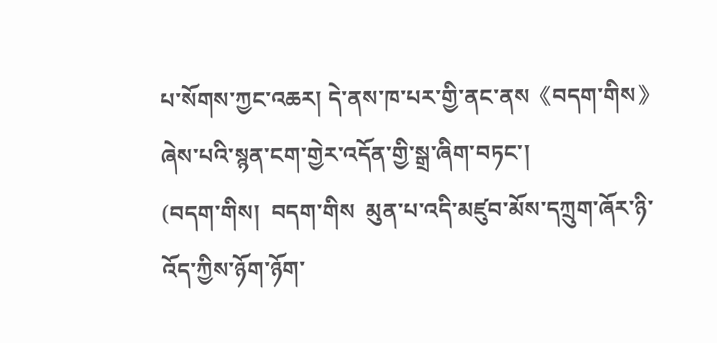པ་སོགས་ཀྱང་འཆར། དེ་ནས་ཁ་པར་གྱི་ནང་ནས《བདག་གིས》ཞེས་པའི་སྙན་ངག་གྱེར་འདོན་གྱི་སྒྲ་ཞིག་བཏང་།
(བདག་གིས།  བདག་གིས  མུན་པ་འདི་མཛུབ་མོས་དཀྲུག་ཞོར་ཉི་འོད་ཀྱིས་ཉོག་ཉོག་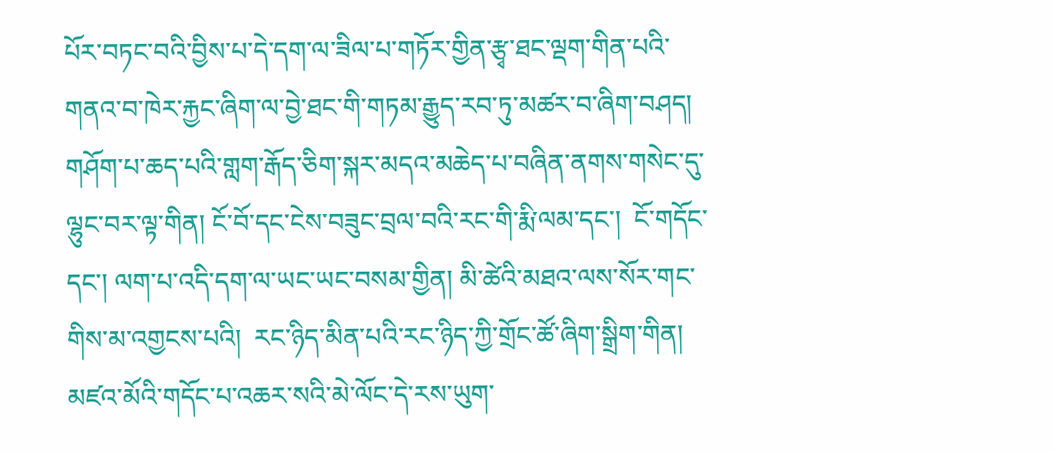པོར་བཏང་བའི་བྱིས་པ་དེ་དག་ལ་ཟིལ་པ་གཏོར་གྱིན་རྩྭ་ཐང་ལྡག་གིན་པའི་གནའ་བ་ཁེར་རྐྱང་ཞིག་ལ་བྱེ་ཐང་གི་གཏམ་རྒྱུད་རབ་ཏུ་མཚར་བ་ཞིག་བཤད། གཤོག་པ་ཆད་པའི་གླག་རྒོད་ཅིག་སྐར་མདའ་མཆེད་པ་བཞིན་ནགས་གསེང་དུ་ལྷུང་བར་ལྟ་གིན། ངོ་བོ་དང་ངེས་བཟུང་བྲལ་བའི་རང་གི་རྨི་ལམ་དང་།  ངོ་གདོང་དང་། ལག་པ་འདི་དག་ལ་ཡང་ཡང་བསམ་གྱིན། མི་ཚེའི་མཐའ་ལས་སོར་གང་གིས་མ་འགྱངས་པའི།  རང་ཉིད་མིན་པའི་རང་ཉིད་ཀྱི་གྲོང་ཚོ་ཞིག་སྒྲིག་གིན། མཛའ་མོའི་གདོང་པ་འཆར་སའི་མེ་ལོང་དེ་རས་ཡུག་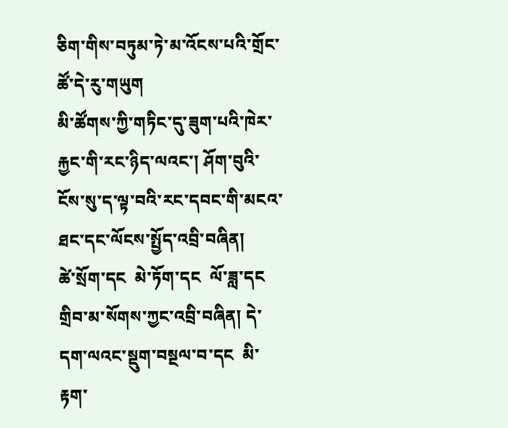ཅིག་གིས་བཏུམ་ཏེ་མ་འོངས་པའི་གྲོང་ཚོ་དེ་རུ་གཡུག
མི་ཚོགས་ཀྱི་གཏིང་དུ་ཟུག་པའི་ཁེར་རྐྱང་གི་རང་ཉིད་ལའང་། ཤོག་བུའི་ངོས་སུ་ད་ལྟ་བའི་རང་དབང་གི་མངའ་ཐང་དང་ལོངས་སྤྱོད་འབྲི་བཞིན།
ཚེ་སྲོག་དང  མེ་ཏོག་དང  ལོ་ཟླ་དང  གྲིབ་མ་སོགས་ཀྱང་འབྲི་བཞིན། དེ་དག་ལའང་སྡུག་བསྔལ་བ་དང  མི་རྟག་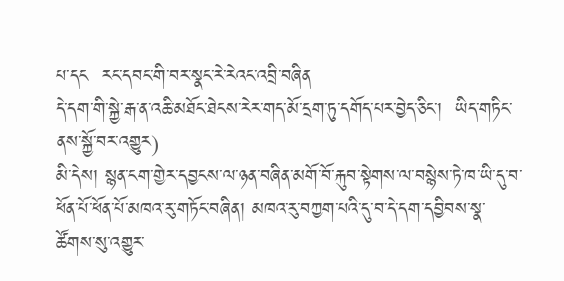པ་དང  རང་དབང་གི་བར་སྣང་རེ་རེའང་འབྲི་བཞིན
དེ་དག་གི་སྐྱེ་རྒ་ན་འཆི་མཐོང་ཐེངས་རེར་གད་མོ་དྲག་ཏུ་དགོད་པར་བྱེད་ཅིང་།  ཡིད་གཏིང་ནས་སྐྱོ་བར་འགྱུར)
མི་དེས། སྙན་ངག་གྱེར་དབྱངས་ལ་ཉན་བཞིན་མགོ་བོ་རྐུབ་སྟེགས་ལ་བསྙེས་ཏེ་ཁ་ཡི་དུ་བ་ཕོན་པོ་ཕོན་པོ་མཁའ་རུ་གཏོང་བཞིན། མཁའ་རུ་བཀྱག་པའི་དུ་བ་དེ་དག་དབྱིབས་སྣ་ཚོགས་སུ་འགྱུར་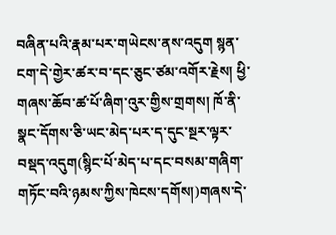བཞིན་པའི་རྣམ་པར་གཡེངས་ནས་འདུག སྙན་ངག་དེ་གྱེར་ཚར་བ་དང་ཅུང་ཙམ་འགོར་རྗེས། ཕྱི་གཞས་ཆོབ་ཚ་པོ་ཞིག་འུར་གྱིས་གྲགས། ཁོ་ནི་སྣང་དོགས་ཅི་ཡང་མེད་པར་ད་དུང་སྔར་ལྟར་བསྡད་འདུག(སྙིང་པོ་མེད་པ་དང་བསམ་གཞིག་གཏོང་བའི་ཉམས་ཀྱིས་ཁེངས་དགོས།)གཞས་དེ་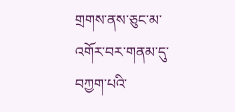གྲགས་ནས་ཅུང་མ་འགོར་བར་གནམ་དུ་བཀྱག་པའི་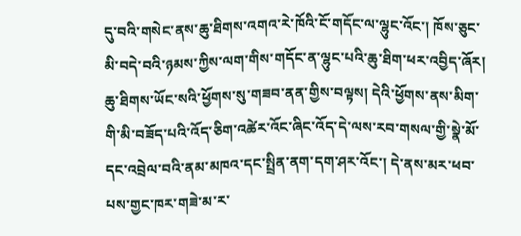དུ་བའི་གསེང་ནས་ཆུ་ཐིགས་འགའ་རེ་ཁོའི་ངོ་གདོང་ལ་ལྷུང་འོང་། ཁོས་ཅུང་མི་བདེ་བའི་ཉམས་ཀྱིས་ལག་གིས་གདོང་ན་ལྷུང་པའི་ཆུ་ཐིག་ཕར་འབྱིད་ཞོར། ཆུ་ཐིགས་ཡོང་སའི་ཕྱོགས་སུ་གཟབ་ནན་གྱིས་བལྟས། དེའི་ཕྱོགས་ནས་མིག་གི་མི་བཟོད་པའི་འོད་ཅིག་འཚེར་འོང་ཞིང་འོད་དེ་ལས་རབ་གསལ་གྱི་སྣེ་མོ་དང་འབྲེལ་བའི་ནམ་མཁའ་དང་སྤྲིན་ནག་དག་ཤར་འོང་། དེ་ནས་མར་ཕབ་པས་གྱང་ཁར་གཟེ་མ་ར་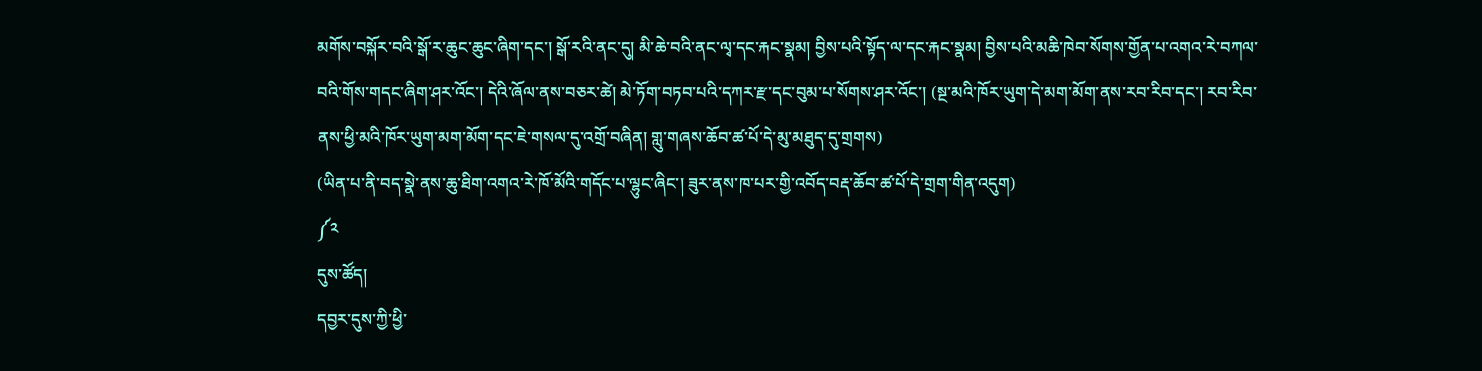མགོས་བསྐོར་བའི་སྒོ་ར་ཆུང་ཆུང་ཞིག་དང་། སྒོ་རའི་ནང་དུ། མི་ཆེ་བའི་ནང་ལྭ་དང་རྐང་སྣམ། བྱིས་པའི་སྟོད་ལ་དང་རྐང་སྣམ། བྱིས་པའི་མཆི་ཁེབ་སོགས་གྱོན་པ་འགའ་རེ་བཀལ་བའི་གོས་གདང་ཞིག་ཤར་འོང་། དེའི་ཞོལ་ནས་བཅར་ཚེ། མེ་ཏོག་བཏབ་པའི་དཀར་རྫ་དང་བུམ་པ་སོགས་ཤར་འོང་། (སྔ་མའི་ཁོར་ཡུག་དེ་མག་མོག་ནས་རབ་རིབ་དང་། རབ་རིབ་ནས་ཕྱི་མའི་ཁོར་ཡུག་མག་མོག་དང་ཇེ་གསལ་དུ་འགྲོ་བཞིན། གླུ་གཞས་ཆོབ་ཚ་པོ་དེ་མུ་མཐུད་དུ་གྲགས)
(ཡིན་པ་ནི་བད་སྣེ་ནས་ཆུ་ཐིག་འགའ་རེ་ཁོ་མོའི་གདོང་པ་ལྷུང་ཞིང་། ཟུར་ནས་ཁ་པར་གྱི་འབོད་བརྡ་ཆོབ་ཚ་པོ་དེ་གྲག་གིན་འདུག)
༼༢
དུས་ཚོད།
དབྱར་དུས་ཀྱི་ཕྱི་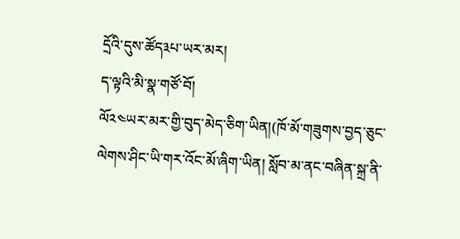དྲོའི་དུས་ཚོད༣པ་ཡར་མར།
ད་ལྟའི་མི་སྣ་གཙོ་བོ།
ལོ༢༤ཡར་མར་གྱི་བུད་མེད་ཅིག་ཡིན།(ཁོ་མོ་གཟུགས་བྱད་ཅུང་ལེགས་ཤིང་ཡི་གར་འོང་མོ་ཞིག་ཡིན། སློབ་མ་ནང་བཞིན་སྐྲ་ནི་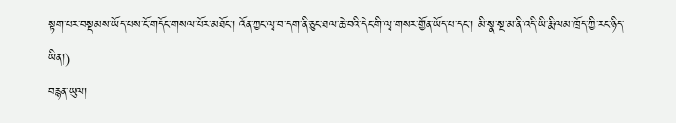སྟག་པར་བསྡམས་ཡོད་པས་ངོ་གདོང་གསལ་པོར་མཐོང་། འོན་ཀྱང་ལྭ་བ་དག་ནི་ཅུང་ཐལ་ཆེ་བའི་དེང་གི་ལྭ་གསར་གྱོན་ཡོད་པ་དང་། མི་སྣ་སྔ་མ་ནི་འདི་ཡི་རྨི་ལམ་ཁྲོད་ཀྱི་རང་ཉིད་ཡིན།)
བརྙན་ཡུལ།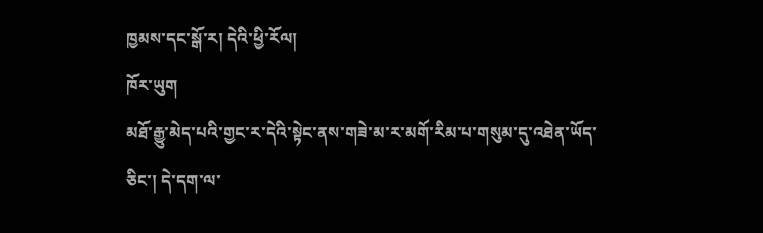ཁྱམས་དང་སྒོ་ར། དེའི་ཕྱི་རོལ།
ཁོར་ཡུག
མཐོ་རྒྱུ་མེད་པའི་གྱང་ར་དེའི་སྟེང་ནས་གཟེ་མ་ར་མགོ་རིམ་པ་གསུམ་དུ་འཐེན་ཡོད་ཅིང་། དེ་དག་ལ་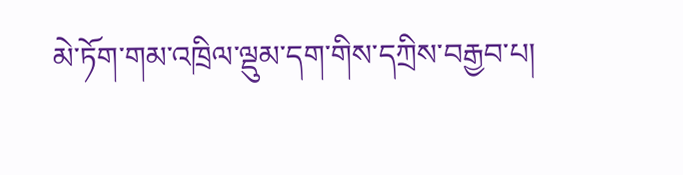མེ་ཏོག་གམ་འཁྲིལ་ལྡུམ་དག་གིས་དཀྲིས་བརྒྱབ་པ།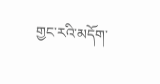གྱང་རའི་མདོག་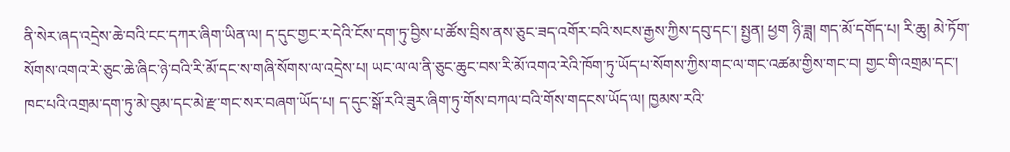ནི་སེར་ཞད་འདྲེས་ཆེ་བའི་ངང་དཀར་ཞིག་ཡིན་ལ། ད་དུང་གྱང་ར་དེའི་ངོས་དག་ཏུ་བྱིས་པ་ཚོས་བྲིས་ནས་ཅུང་ཟད་འགོར་བའི་སངས་རྒྱས་ཀྱིས་དབུ་དང་། སྤྱན། ཕྱག ཉི་ཟླ། གད་མོ་དགོད་པ། རི་ཆུ། མེ་ཏོག་སོགས་འགའ་རེ་ཅུང་ཆེ་ཞིང་ཉེ་བའི་རི་མོ་དང་ས་གཞི་སོགས་ལ་འདྲེས་པ། ཡང་ལ་ལ་ནི་ཅུང་ཆུང་བས་རི་མོ་འགའ་རེའི་ཁོག་ཏུ་ཡོད་པ་སོགས་ཀྱིས་གང་ལ་གང་འཚམ་གྱིས་གང་བ། གྱང་གི་འགྲམ་དང་། ཁང་པའི་འགྲམ་དག་ཏུ་མེ་བུམ་དང་མེ་རྫ་གང་སར་བཞག་ཡོད་པ། ད་དུང་སྒོ་རའི་ཟུར་ཞིག་ཏུ་གོས་བཀལ་བའི་གོས་གདངས་ཡོད་ལ། ཁྱམས་རའི་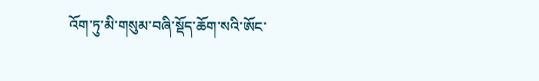འོག་ཏུ་མི་གསུམ་བཞི་སྡོད་ཆོག་སའི་ཨོང་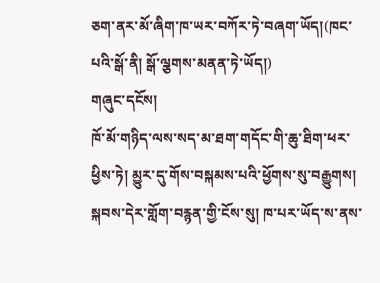ཅག་ནར་མོ་ཞིག་ཁ་ཡར་བཀོར་ཏེ་བཞག་ཡོད།(ཁང་པའི་སྒོ་ནི། སྒོ་ལྕགས་མནན་ཏེ་ཡོད།)
གཞུང་དངོས།
ཁོ་མོ་གཉིད་ལས་སད་མ་ཐག་གདོང་གི་ཆུ་ཐིག་ཕར་ཕྱིས་ཏེ། མྱུར་དུ་གོས་བསྐམས་པའི་ཕྱོགས་སུ་བརྒྱུགས། སྐབས་དེར་གློག་བརྙན་གྱི་ངོས་སུ། ཁ་པར་ཡོད་ས་ནས་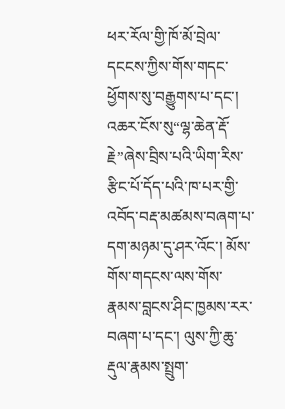ཕར་རོལ་གྱི་ཁོ་མོ་བྲེལ་དངངས་ཀྱིས་གོས་གདང་ཕྱོགས་སུ་བརྒྱུགས་པ་དང་། འཆར་ངོས་སུ“ལྷ་ཆེན་རྡོ་རྗེ”ཞེས་བྲིས་པའི་ཡིག་རིས་རྩིང་པོ་དོད་པའི་ཁ་པར་གྱི་འབོད་བརྡ་མཚམས་བཞག་པ་དག་མཉམ་དུ་ཤར་འོང་། མོས་གོས་གདངས་ལས་གོས་རྣམས་བླངས་ཤིང་ཁྱམས་རར་བཞག་པ་དང་། ལུས་ཀྱི་ཆུ་རྡུལ་རྣམས་སྤྲུག་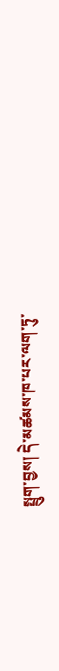སྤྲུག་བྱས། དེ་མཚམས་ཁ་པར་ལག་ཏུ་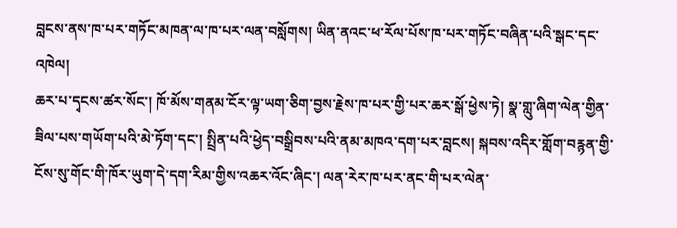བླངས་ནས་ཁ་པར་གཏོང་མཁན་ལ་ཁ་པར་ལན་བསློགས། ཡིན་ནའང་ཕ་རོལ་པོས་ཁ་པར་གཏོང་བཞིན་པའི་སྒང་དང་འཁེལ།
ཆར་པ་དྭངས་ཚར་སོང་། ཁོ་མོས་གནམ་ངོར་ལྟ་ཡག་ཅིག་བྱས་རྗེས་ཁ་པར་གྱི་པར་ཆར་སྒོ་ཕྱེས་ཏེ། སྣ་གླུ་ཞིག་ལེན་གྱིན་ཟིལ་པས་གཡོག་པའི་མེ་ཏོག་དང་། སྤྲིན་པའི་ཕྱེད་བསྒྲིབས་པའི་ནམ་མཁའ་དག་པར་བླངས། སྐབས་འདིར་གློག་བརྙན་གྱི་ངོས་སུ་གོང་གི་ཁོར་ཡུག་དེ་དག་རིམ་གྱིས་འཆར་འོང་ཞིང་། ལན་རེར་ཁ་པར་ནང་གི་པར་ལེན་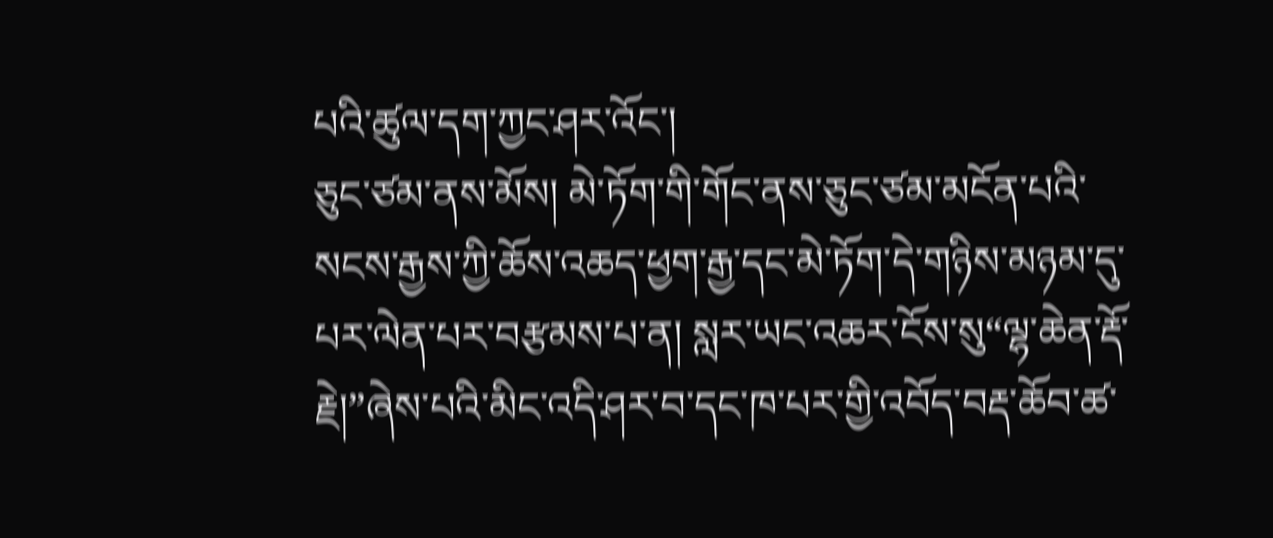པའི་ཚུལ་དག་ཀྱང་ཤར་འོང་།
ཅུང་ཙམ་ནས་མོས། མེ་ཏོག་གི་གོང་ནས་ཅུང་ཙམ་མངོན་པའི་སངས་རྒྱས་ཀྱི་ཆོས་འཆད་ཕྱག་རྒྱ་དང་མེ་ཏོག་དེ་གཉིས་མཉམ་དུ་པར་ལེན་པར་བརྩམས་པ་ན། སླར་ཡང་འཆར་ངོས་སུ“ལྷ་ཆེན་རྡོ་རྗེ།”ཞེས་པའི་མིང་འདི་ཤར་བ་དང་ཁ་པར་གྱི་འབོད་བརྡ་ཆོབ་ཚ་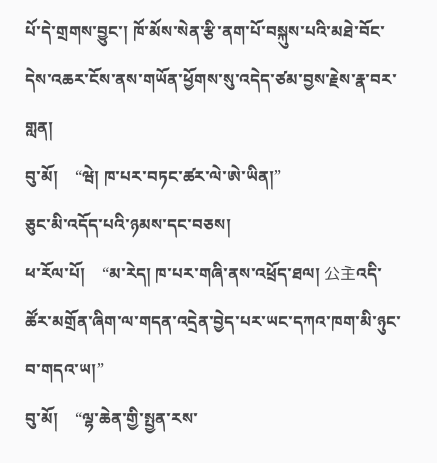པོ་དེ་གྲགས་བྱུང་། ཁོ་མོས་སེན་རྩི་ནག་པོ་བསྐུས་པའི་མཐེ་བོང་དེས་འཆར་ངོས་ནས་གཡོན་ཕྱོགས་སུ་འདེད་ཙམ་བྱས་རྗེས་རྣ་བར་གླན།
བུ་མོ།    “ཝེ། ཁ་པར་བཏང་ཚར་ལེ་ཨེ་ཡིན།”
ཅུང་མི་འདོད་པའི་ཉམས་དང་བཅས།
ཕ་རོལ་པོ།    “མ་རེད། ཁ་པར་གཞི་ནས་འཕྲོད་ཐལ། 公主འདི་ཚོར་མགྲོན་ཞིག་ལ་གདན་འདྲེན་བྱེད་པར་ཡང་དཀའ་ཁག་མི་ཉུང་བ་གདའ་ཡ།”
བུ་མོ།    “ལྷ་ཆེན་གྱི་སྤྱན་རས་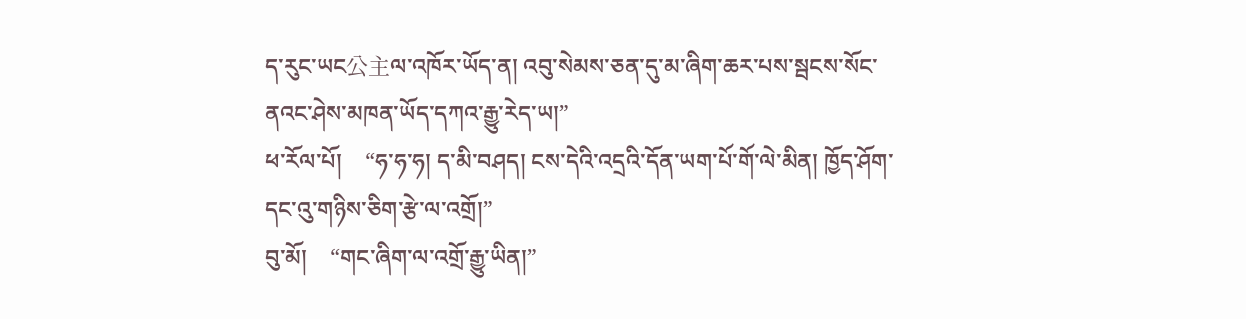ད་རུང་ཡང公主ལ་འཁོར་ཡོད་ན། འབུ་སེམས་ཅན་དུ་མ་ཞིག་ཆར་པས་སྦངས་སོང་ནའང་ཤེས་མཁན་ཡོད་དཀའ་རྒྱུ་རེད་ཡ།”
ཕ་རོལ་པོ།    “ཧ་ཧ་ཧ། ད་མི་བཤད། ངས་དེའི་འདྲའི་དོན་ཡག་པོ་གོ་ལེ་མིན། ཁྱོད་ཤོག་དང་འུ་གཉིས་ཅིག་རྩེ་ལ་འགྲོ།”
བུ་མོ།    “གང་ཞིག་ལ་འགྲོ་རྒྱུ་ཡིན།”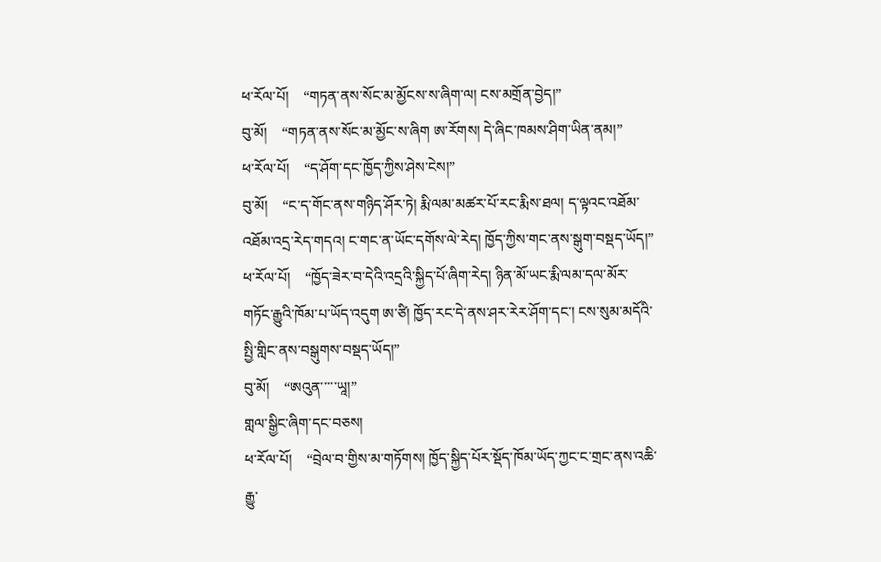ཕ་རོལ་པོ།    “གཏན་ནས་སོང་མ་མྱོངས་ས་ཞིག་ལ། ངས་མགྲོན་བྱེད།”
བུ་མོ།    “གཏན་ནས་སོང་མ་མྱོང་ས་ཞིག ཨ་རོགས། དེ་ཞིང་ཁམས་ཤིག་ཡིན་ནམ།”
ཕ་རོལ་པོ།    “ད་ཤོག་དང་ཁྱོད་ཀྱིས་ཤེས་ངེས།”
བུ་མོ།    “ང་ད་གོང་ནས་གཉིད་ཤོར་ཏེ། རྨི་ལམ་མཚར་པོ་རང་རྨིས་ཐལ། ད་ལྟའང་འཐོམ་འཐོམ་འདྲ་རེད་གདའ། ང་གང་ན་ཡོང་དགོས་ལེ་རེད། ཁྱོད་ཀྱིས་གང་ནས་སྒུག་བསྡད་ཡོད།”
ཕ་རོལ་པོ།    “ཁྱོད་ཟེར་བ་དེའི་འདྲའི་སྐྱིད་པོ་ཞིག་རེད། ཉིན་མོ་ཡང་རྨི་ལམ་དལ་མོར་གཏོང་རྒྱུའི་ཁོམ་པ་ཡོད་འདུག ཨ་ཙི། ཁྱོད་རང་དེ་ནས་ཤར་རེར་ཤོག་དང་། ངས་སུམ་མདོའི་སྤྱི་གླིང་ནས་བསྒུགས་བསྡད་ཡོད།”
བུ་མོ།    “ཨའུན་་་་་ཡཱ།”
གླལ་སྒྱིང་ཞིག་དང་བཅས།
ཕ་རོལ་པོ།    “བྲེལ་བ་གྱིས་མ་གཏོགས། ཁྱོད་སྐྱིད་པོར་སྡོད་ཁོམ་ཡོད་ཀྱང་ང་གྲང་ནས་འཆི་རྒྱུ་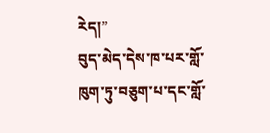རེད།”
བུད་མེད་དེས་ཁ་པར་གློ་ཁུག་ཏུ་བཅུག་པ་དང་གློ་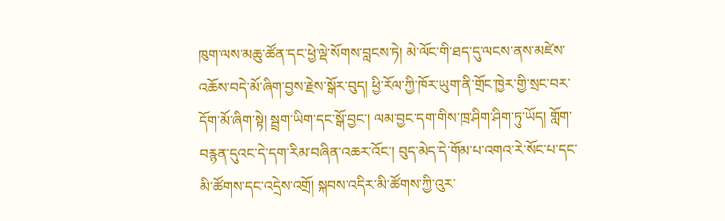ཁུག་ལས་མཆུ་ཚོན་དང་ཕྱེ་ལྡེ་སོགས་བླངས་ཏེ། མེ་ལོང་གི་ཐད་དུ་ལངས་ནས་མཛེས་འཆོས་བདེ་མོ་ཞིག་བྱས་རྗེས་སྒོར་བུད། ཕྱི་རོལ་ཀྱི་ཁོར་ཡུག་ནི་གྲོང་ཁྱེར་གྱི་སྲང་བར་དོག་མོ་ཞིག་སྟེ། སྦྲག་ཡིག་དང་སྒོ་བྱང་། ལམ་བྱང་དག་གིས་ཁྲ་ཤིག་ཤིག་ཏུ་ཡོད། གློག་བརྙན་དུའང་དེ་དག་རིམ་བཞིན་འཆར་འོང་། བུད་མེད་དེ་གོམ་པ་འགའ་རེ་སོང་པ་དང་མི་ཚོགས་དང་འདྲེས་འགྲོ། སྐབས་འདིར་མི་ཚོགས་ཀྱི་འུར་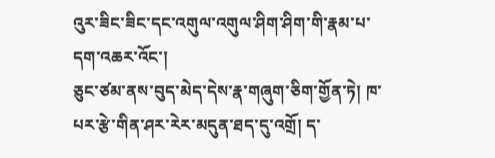འུར་ཟིང་ཟིང་དང་འགུལ་འགུལ་ཤིག་ཤིག་གི་རྣམ་པ་དག་འཆར་འོང་།
ཅུང་ཙམ་ནས་བུད་མེད་དེས་རྣ་གཞུག་ཅིག་གྱོན་ཏེ། ཁ་པར་རྩེ་གིན་ཤར་རེར་མདུན་ཐད་དུ་འགྲོ། ད་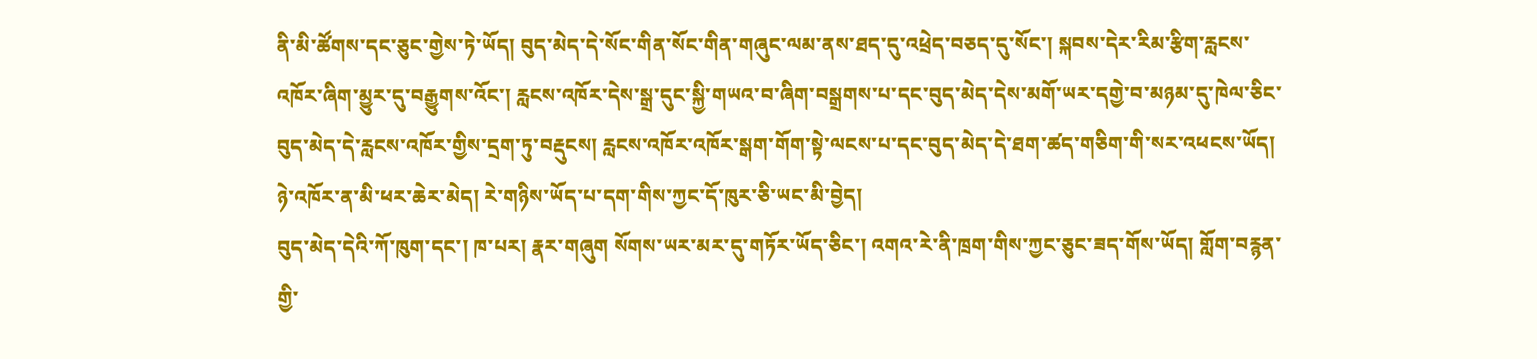ནི་མི་ཚོགས་དང་ཅུང་གྱེས་ཏེ་ཡོད། བུད་མེད་དེ་སོང་གིན་སོང་གིན་གཞུང་ལམ་ནས་ཐད་དུ་འཕྲེད་བཅད་དུ་སོང་། སྐབས་དེར་རིམ་རྩིག་རླངས་འཁོར་ཞིག་མྱུར་དུ་བརྒྱུགས་འོང་། རླངས་འཁོར་དེས་སྒྲ་དུང་སྐྱི་གཡའ་བ་ཞིག་བསྒྲགས་པ་དང་བུད་མེད་དེས་མགོ་ཡར་དགྱེ་བ་མཉམ་དུ་ཁེལ་ཅིང་བུད་མེད་དེ་རླངས་འཁོར་གྱིས་དྲག་ཏུ་བརྡུངས། རླངས་འཁོར་འཁོར་སྒག་གོག་སྟེ་ལངས་པ་དང་བུད་མེད་དེ་ཐག་ཚད་གཅིག་གི་སར་འཕངས་ཡོད། ཉེ་འཁོར་ན་མི་ཕར་ཆེར་མེད། རེ་གཉིས་ཡོད་པ་དག་གིས་ཀྱང་དོ་ཁུར་ཅི་ཡང་མི་བྱེད།
བུད་མེད་དེའི་ཀོ་ཁུག་དང་། ཁ་པར། རྣར་གཞུག སོགས་ཡར་མར་དུ་གཏོར་ཡོད་ཅིང་། འགའ་རེ་ནི་ཁྲག་གིས་ཀྱང་ཅུང་ཟད་གོས་ཡོད། གློག་བརྙན་གྱི་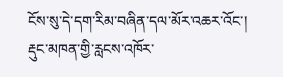ངོས་སུ་དེ་དག་རིམ་བཞིན་དལ་མོར་འཆར་འོང་།
རྡུང་མཁན་གྱི་རླངས་འཁོར་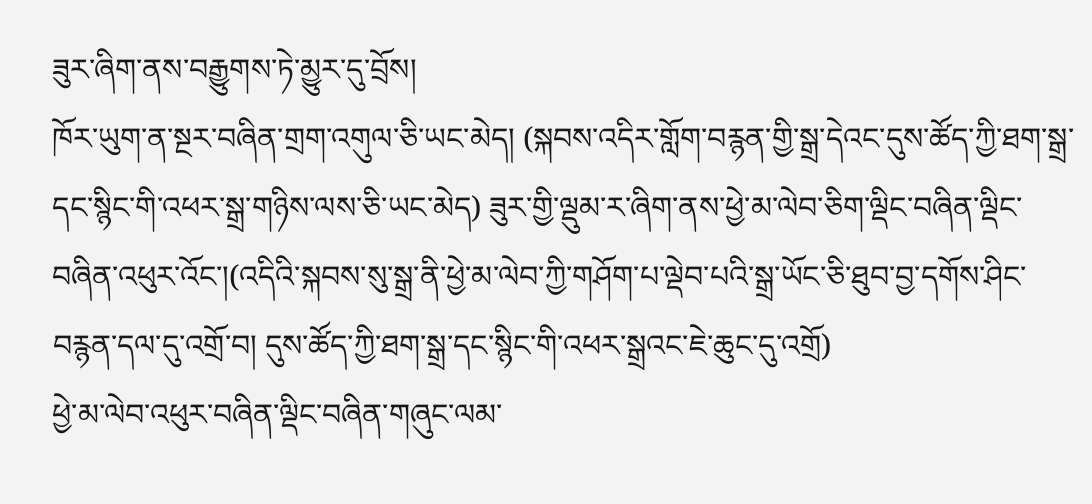ཟུར་ཞིག་ནས་བརྒྱུགས་ཏེ་མྱུར་དུ་བྲོས།
ཁོར་ཡུག་ན་སྔར་བཞིན་གྲག་འགུལ་ཅི་ཡང་མེད། (སྐབས་འདིར་གློག་བརྙན་གྱི་སྒྲ་དེའང་དུས་ཚོད་ཀྱི་ཐག་སྒྲ་དང་སྙིང་གི་འཕར་སྒྲ་གཉིས་ལས་ཅི་ཡང་མེད) ཟུར་གྱི་ལྡུམ་ར་ཞིག་ནས་ཕྱེ་མ་ལེབ་ཅིག་ལྡིང་བཞིན་ལྡིང་བཞིན་འཕུར་འོང་།(འདིའི་སྐབས་སུ་སྒྲ་ནི་ཕྱེ་མ་ལེབ་ཀྱི་གཤོག་པ་ལྡེབ་པའི་སྒྲ་ཡོང་ཅི་ཐུབ་བྱ་དགོས་ཤིང་བརྙན་དལ་དུ་འགྲོ་བ། དུས་ཚོད་ཀྱི་ཐག་སྒྲ་དང་སྙིང་གི་འཕར་སྒྲའང་ཇེ་ཆུང་དུ་འགྲོ)
ཕྱེ་མ་ལེབ་འཕུར་བཞིན་ལྡིང་བཞིན་གཞུང་ལམ་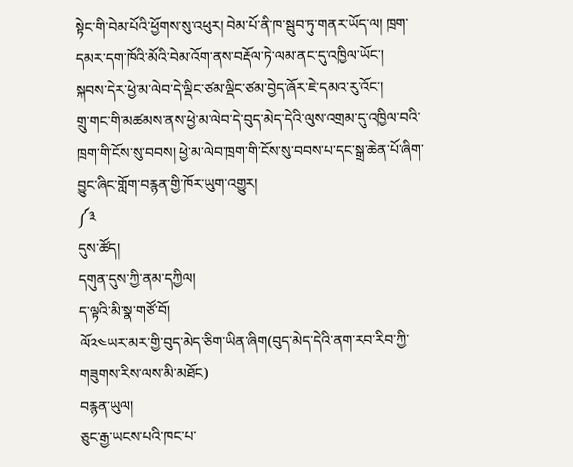སྟེང་གི་བེམ་པོའི་ཕྱོགས་སུ་འཕུར། བེམ་པོ་ནི་ཁ་སྦུབ་ཏུ་གནར་ཡོད་ལ། ཁྲག་དམར་དག་ཁོའི་མོའི་བེམ་འོག་ནས་བརྡོལ་ཏེ་ལམ་ནང་དུ་འཁྱིལ་ཡོང་།
སྐབས་དེར་ཕྱེ་མ་ལེབ་དེ་ལྡིང་ཙམ་ལྡིང་ཙམ་བྱེད་ཞོར་ཇེ་དམའ་རུ་འོང་།
གྲུ་གང་གི་མཚམས་ནས་ཕྱེ་མ་ལེབ་དེ་བུད་མེད་དེའི་ལུས་འགྲམ་དུ་འཁྱིལ་བའི་ཁྲག་གི་ངོས་སུ་བབས། ཕྱེ་མ་ལེབ་ཁྲག་གི་ངོས་སུ་བབས་པ་དང་སྒྲ་ཆེན་པོ་ཞིག་བྱུང་ཞིང་གློག་བརྙན་གྱི་ཁོར་ཡུག་འགྱུར།
༼༣
དུས་ཚོད།
དགུན་དུས་ཀྱི་ནམ་དཀྱིལ།
ད་ལྟའི་མི་སྣ་གཙོ་བོ།
ལོ༢༤ཡར་མར་གྱི་བུད་མེད་ཅིག་ཡིན་ཞིག(བུད་མེད་དེའི་ནག་རབ་རིབ་ཀྱི་གཟུགས་རིས་ལས་མི་མཐོང)
བརྙན་ཡུལ།
ཅུང་རྒྱ་ཡངས་པའི་ཁང་པ་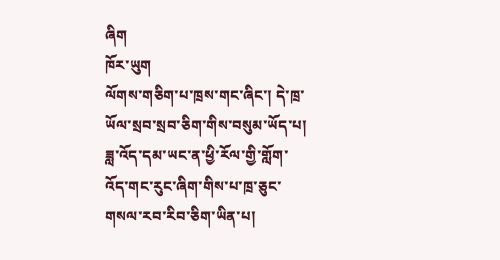ཞིག
ཁོར་ཡུག
ལོགས་གཅིག་པ་ཁྲས་གང་ཞིང་། དེ་ཁྲ་ཡོལ་སྲབ་སྲབ་ཅིག་གིས་བསུམ་ཡོད་པ། ཟླ་འོད་དམ་ཡང་ན་ཕྱི་རོལ་གྱི་གློག་འོད་གང་རུང་ཞིག་གིས་པ་ཁྲ་ཅུང་གསལ་རབ་རིབ་ཅིག་ཡིན་པ།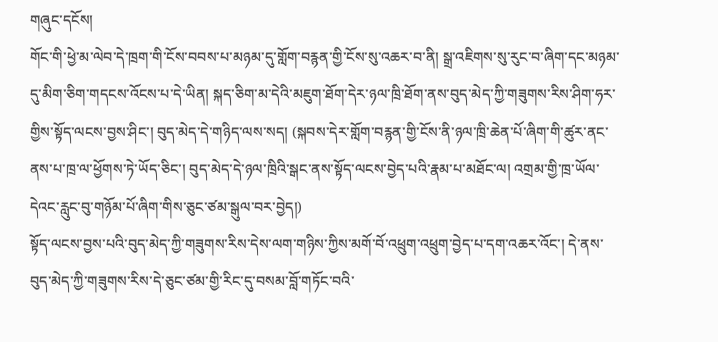གཞུང་དངོས།
གོང་གི་ཕྱེ་མ་ལེབ་དེ་ཁྲག་གི་ངོས་བབས་པ་མཉམ་དུ་གློག་བརྙན་གྱི་ངོས་སུ་འཆར་བ་ནི། སྒྲ་འཇིགས་སུ་རུང་བ་ཞིག་དང་མཉམ་དུ་མིག་ཅིག་གདངས་འོངས་པ་དེ་ཡིན། སྐད་ཅིག་མ་དེའི་མཇུག་ཐོག་དེར་ཉལ་ཁྲི་ཐོག་ནས་བུད་མེད་ཀྱི་གཟུགས་རིས་ཤིག་ཧར་གྱིས་སྟོད་ལངས་བྱས་ཤིང་། བུད་མེད་དེ་གཉིད་ལས་སད། (སྐབས་དེར་གློག་བརྙན་གྱི་ངོས་ནི་ཉལ་ཁྲི་ཆེན་པོ་ཞིག་གི་ཚུར་ནང་ནས་པ་ཁྲ་ལ་ཕྱོགས་ཏེ་ཡོད་ཅིང་། བུད་མེད་དེ་ཉལ་ཁྲིའི་སྒང་ནས་སྟོད་ལངས་བྱེད་པའི་རྣམ་པ་མཐོང་ལ། འགྲམ་གྱི་ཁྲ་ཡོལ་དེའང་རླུང་བུ་གཉོམ་པོ་ཞིག་གིས་ཅུང་ཙམ་སྒུལ་བར་བྱེད།)
སྟོད་ལངས་བྱས་པའི་བུད་མེད་ཀྱི་གཟུགས་རིས་དེས་ལག་གཉིས་ཀྱིས་མགོ་བོ་འཕྲུག་འཕྲུག་བྱེད་པ་དག་འཆར་འོང་། དེ་ནས་བུད་མེད་ཀྱི་གཟུགས་རིས་དེ་ཅུང་ཙམ་གྱི་རིང་དུ་བསམ་བློ་གཏོང་བའི་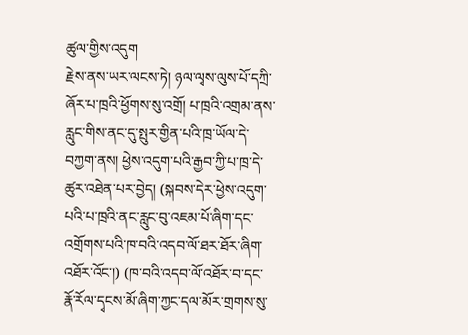ཚུལ་གྱིས་འདུག
རྗེས་ནས་ཡར་ལངས་ཏེ། ཉལ་ལྭས་ལུས་པོ་དཀྲི་ཞོར་པ་ཁྲའི་ཕྱོགས་སུ་འགྲོ། པ་ཁྲའི་འགྲམ་ནས་རླུང་གིས་ནང་དུ་སྤུར་གྱིན་པའི་ཁྲ་ཡོལ་དེ་བཀྱག་ནས། ཕྱེས་འདུག་པའི་རྒྱབ་ཀྱི་པ་ཁྲ་དེ་ཚུར་འཐེན་པར་བྱེད། (སྐབས་དེར་ཕྱེས་འདུག་པའི་པ་ཁྲའི་ནང་རླུང་བུ་འཇམ་པོ་ཞིག་དང་འགྲོགས་པའི་ཁ་བའི་འདབ་ལོ་ཐར་ཐོར་ཞིག་འཐོར་འོང་།) (ཁ་བའི་འདབ་ལོ་འཐོར་བ་དང་རྣོ་རོལ་དྭངས་མོ་ཞིག་ཀྱང་དལ་མོར་གྲགས་སུ་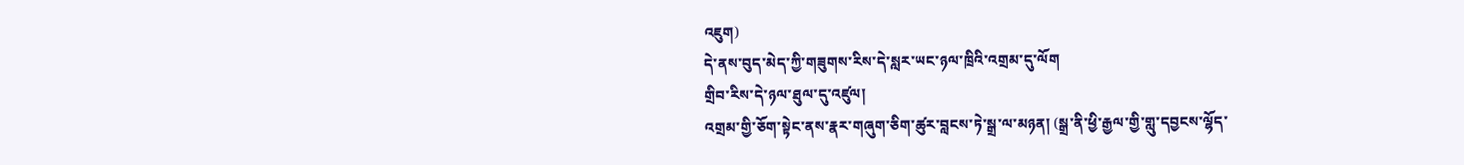འཇུག)
དེ་ནས་བུད་མེད་ཀྱི་གཟུགས་རིས་དེ་སླར་ཡང་ཉལ་ཁྲིའི་འགྲམ་དུ་ལོག
གྲིབ་རིས་དེ་ཉལ་ཐུལ་དུ་འཛུལ།
འགྲམ་གྱི་ཅོག་སྟེང་ནས་རྣར་གཞུག་ཅིག་ཚུར་བླངས་ཏེ་སྒྲ་ལ་མཉན། (སྒྲ་ནི་ཕྱི་རྒྱལ་གྱི་གླུ་དབྱངས་ལྷོད་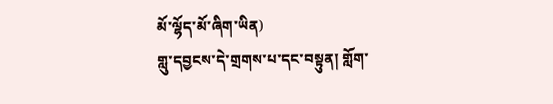མོ་ལྷོད་མོ་ཞིག་ཡིན)
གླུ་དབྱངས་དེ་གྲགས་པ་དང་བསྟུན། གློག་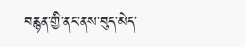བརྙན་གྱི་ནང་ནས་བུད་མེད་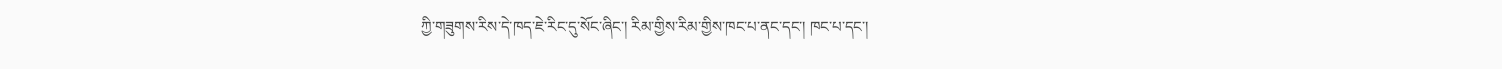ཀྱི་གཟུགས་རིས་དེ་ཁད་ཇེ་རིང་དུ་སོང་ཞིང་། རིམ་གྱིས་རིམ་གྱིས་ཁང་པ་ནང་དང་། ཁང་པ་དང་།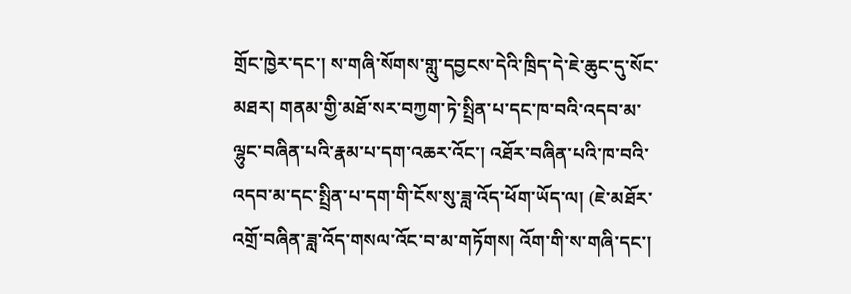གྲོང་ཁྱེར་དང་། ས་གཞི་སོགས་གླུ་དབྱངས་དེའི་ཁྲིད་དེ་ཇེ་ཆུང་དུ་སོང་མཐར། གནམ་གྱི་མཐོ་སར་བཀྱག་ཏེ་སྤྲིན་པ་དང་ཁ་བའི་འདབ་མ་ལྷུང་བཞིན་པའི་རྣམ་པ་དག་འཆར་འོང་། འཐོར་བཞིན་པའི་ཁ་བའི་འདབ་མ་དང་སྤྲིན་པ་དག་གི་ངོས་སུ་ཟླ་འོད་ཕོག་ཡོད་ལ། (ཇེ་མཐོར་འགྲོ་བཞིན་ཟླ་འོད་གསལ་འོང་བ་མ་གཏོགས། འོག་གི་ས་གཞི་དང་།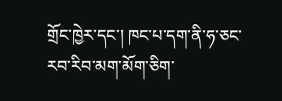གྲོང་ཁྱེར་དང་། ཁང་པ་དག་ནི་ཧ་ཅང་རབ་རིབ་མག་མོག་ཅིག་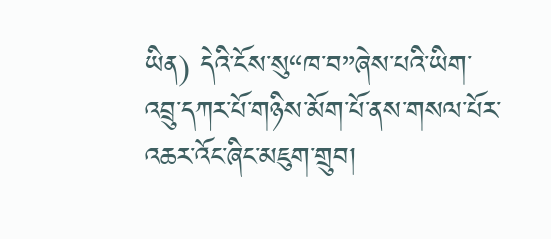ཡིན) དེའི་ངོས་སུ“ཁ་བ”ཞེས་པའི་ཡིག་འབྲུ་དཀར་པོ་གཉིས་མོག་པོ་ནས་གསལ་པོར་འཆར་འོང་ཞིང་མཇུག་གྲུབ།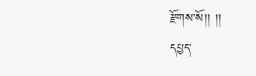རྫོགས་སོ།། །།
དཔྱད་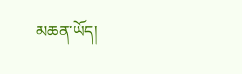མཆན་ཡོད།